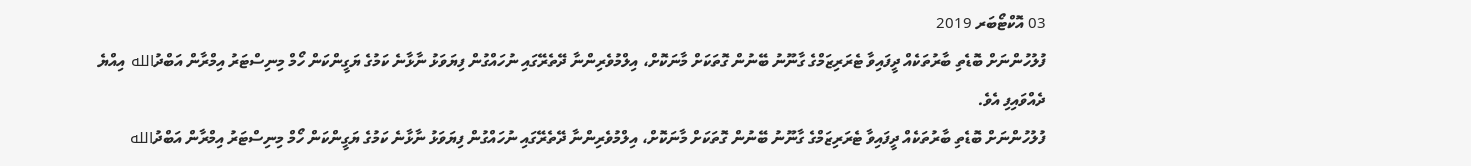03 އޮކްޓޯބަރ 2019
ފުލުހުންނަށް ބޮޑެތި ބާރުތަކެއް ދީފައިވާ ޓެރަރިޒަމްގެ ގާނޫނު ބޭނުން ގޮތަކަށް މާނަކޮށް، އިލްމުވެރިންނާ ދޭތެރޭގައި ނުހައްގުން ފިޔަވަޅު ނާޅާނެ ކަމުގެ ޔަގީންކަން ހޯމް މިނިސްޓަރު އިމްރާން އަބްދުالله އިއްޔެ ދެއްވައިފި އެވެ.
ފުލުހުންނަށް ބޮޑެތި ބާރުތަކެއް ދީފައިވާ ޓެރަރިޒަމްގެ ގާނޫނު ބޭނުން ގޮތަކަށް މާނަކޮށް، އިލްމުވެރިންނާ ދޭތެރޭގައި ނުހައްގުން ފިޔަވަޅު ނާޅާނެ ކަމުގެ ޔަގީންކަން ހޯމް މިނިސްޓަރު އިމްރާން އަބްދުالله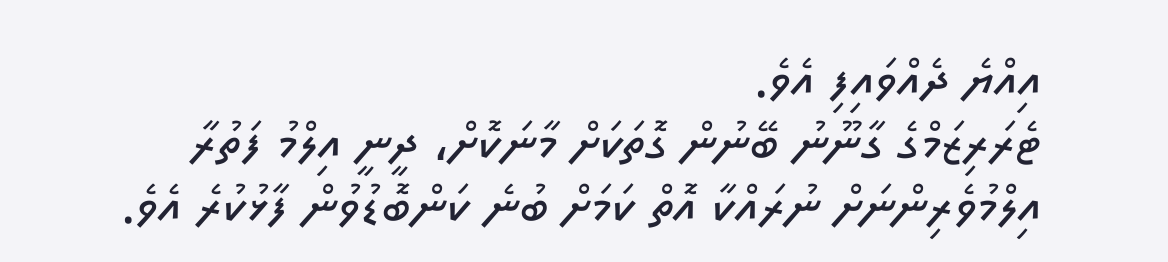އިއްޔެ ދެއްވައިފި އެވެ.
ޓެރަރިޒަމްގެ ގާނޫނު ބޭނުން ގޮތަކަށް މާނަކޮށް، ދީނީ އިލްމު ފަތުރާ އިލްމުވެރިންނަށް ނުރައްކާ އޮތް ކަމަށް ބުނެ ކަންބޮޑުވުން ފާޅުކުރެ އެވެ.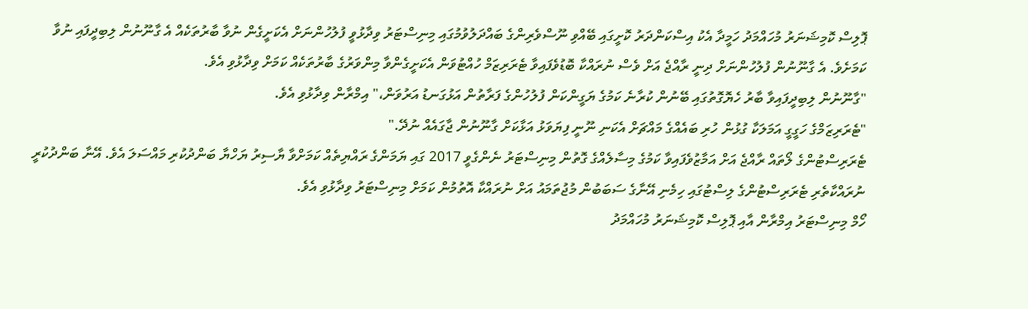ޕޮލިސް ކޮމިޝަނަރު މުހައްމަދު ހަމީދާ އެކު އިސްކަންދަރު ކޮށީގައި ބޭއްވި ނޫސްވެރިންގެ ބައްދަލުވުމުގައި މިނިސްޓަރު ވިދާޅުވީ ފުލުހުންނަށް އެކަށީގެން ނުވާ ބާރުތަކެއް އެ ގާނޫނުން ލިބިދީފައި ނުވާ ކަމަށެވެ. އެ ގާނޫނުން ފުލުހުންނަށް ދިނީ ރާއްޖެ އަށް ވެސް ނުރައްކާ ބޮޑުވެފައިވާ ޓެރަރިޒަމް ހުއްޓުވަން އެކަށީގެންވާ މިންވަރުގެ ބާރުތަކެއް ކަމަށް ވިދާޅުވި އެވެ.
"ގާނޫނުން ލިބިދީފައިވާ ބާރު ހެޔޮގޮތުގައި ބޭނުން ކުރާނެ ކަމުގެ ޔަގީންކަން ފުލުހުންގެ ފަރާތުން އަޅުގަނޑު އަރުވަން،" އިމްރާން ވިދާޅުވި އެވެ.
"ޓެރަރިޒަމްގެ ހަގީގީ އަމަލަކާ ގުޅުން ހުރި ބައެއްގެ މައްޗަށް އެކަނި ނޫނީ ފިޔަވަޅު އަޅާކަށް ގާނޫނުން ޖާގައެއް ނުދޭ."
ޓެރަރިސްޓުންގެ ލޯތައް ރާއްޖެ އަށް އަމާޒުވެފައިވާ ކަމުގެ މިސާލެއްގެ ގޮތުން މިނިސްޓަރު ނެންގެވީ 2017 ގައި ޔަމަންގެ ރައްޔިތެއް ކަމަށްވާ ޔާސިރު ޔަހްޔާ ބަންދުކުރި މައްސަލަ އެވެ. އޭނާ ބަންދުކުރީ ނުރައްކާތެރި ޓެރަރިސްޓުންގެ ލިސްޓުގައި ހިމެނި އޭނާގެ ސަބަބުން މުޖުތަމައު އަށް ނުރައްކާ އޮތުމުން ކަމަށް މިނިސްޓަރު ވިދާޅުވި އެވެ.
ހޯމް މިނިސްޓަރު އިމްރާން އާއި ޕޮލިސް ކޮމިޝަނަރު މުހައްމަދު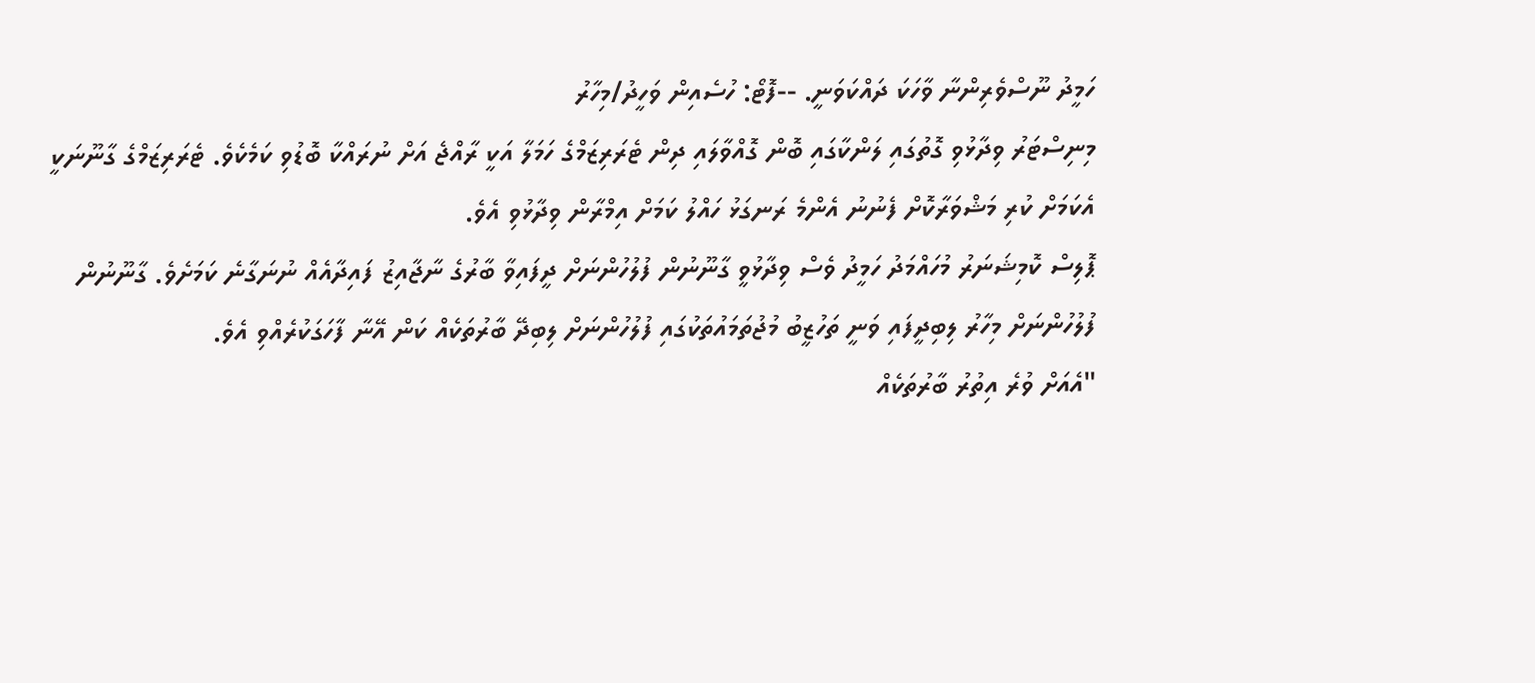ހަމީދު ނޫސްވެރިންނާ ވާހަކަ ދައްކަވަނީ. --ފޮޓޯ: ހުސެއިން ވަހީދު/މިހާރު
މިނިސްޓަރު ވިދާޅުވި ގޮތުގައި ލަންކާގައި ބޮން ގޮއްވާލައި ދިން ޓެރަރިޒަމްގެ ހަމަލާ އަކީ ރާއްޖެ އަށް ނުރައްކާ ބޮޑުވި ކަމެކެވެ. ޓެރަރިޒަމްގެ ގާނޫނަކީ އެކަމަށް ކުރި މަޝްވަރާކޮށް ފެނުނު އެންމެ ރަނގަޅު ހައްލު ކަމަށް އިމްރާން ވިދާޅުވި އެވެ.
ޕޮލިސް ކޮމިޝަނަރު މުހައްމަދު ހަމީދު ވެސް ވިދާޅުވީ ގާނޫނުން ފުލުހުންނަށް ދީފައިވާ ބާރުގެ ނާޖާއިޒު ފައިދާއެއް ނުނަގާނެ ކަމަށެވެ. ގާނޫނުން ފުލުހުންނަށް މިހާރު ލިބިދީފައި ވަނީ ތަހުޒީބު މުޖުތަމައުތަކުގައި ފުލުހުންނަށް ލިބިދޭ ބާރުތަކެއް ކަން އޭނާ ފާހަގަކުރެއްވި އެވެ.
"އެއަށް ވުރެ އިތުރު ބާރުތަކެއް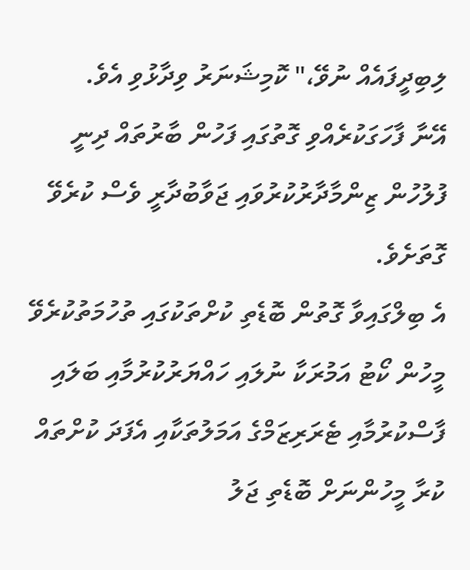ލިބިދީފައެއް ނުވޭ،" ކޮމިޝަނަރު ވިދާޅުވި އެވެ.
އޭނާ ފާހަގަކުރެއްވި ގޮތުގައި ފަހުން ބާރުތައް ދިނީ ފުލުހުން ޒިންމާދާރުކުރުވައި ޖަވާބުދާރީ ވެސް ކުރެވޭ ގޮތަށެވެ.
އެ ބިލްގައިވާ ގޮތުން ބޮޑެތި ކުށްތަކުގައި ތުހުމަތުކުރެވޭ މީހުން ކޯޓު އަމުރަކާ ނުލައި ހައްޔަރުކުރުމާއި ބަލައި ފާސްކުރުމާއި ޓެރަރިޒަމްގެ އަމަލުތަކާއި އެފަދަ ކުށްތައް ކުރާ މީހުންނަށް ބޮޑެތި ޖަލު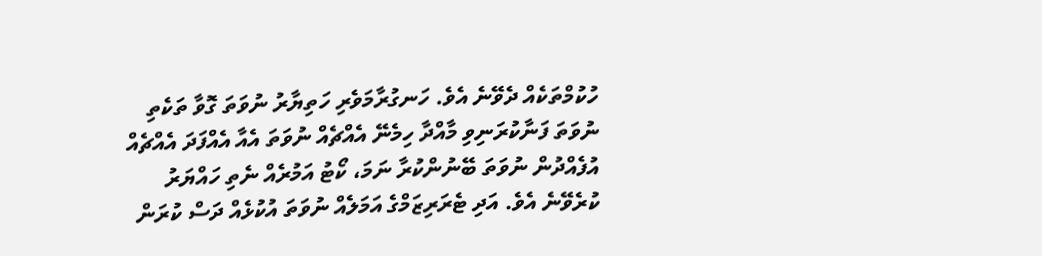ހުކުމްތަކެއް ދެވޭނެ އެވެ. ހަނގުރާމަވެރި ހަތިޔާރު ނުވަތަ ގޮވާ ތަކެތި ނުވަތަ ފަނާކުރަނިވި މާއްދާ ހިމެނޭ އެއްޗެއް ނުވަތަ އެއާ އެއްފަދަ އެއްޗެއް އުފެއްދުން ނުވަތަ ބޭނުންކުރާ ނަމަ، ކޯޓު އަމުރެއް ނެތި ހައްޔަރު ކުރެވޭނެ އެވެ. އަދި ޓެރަރިޒަމްގެ އަމަލެއް ނުވަތަ އުކުޅެއް ދަސް ކުރަން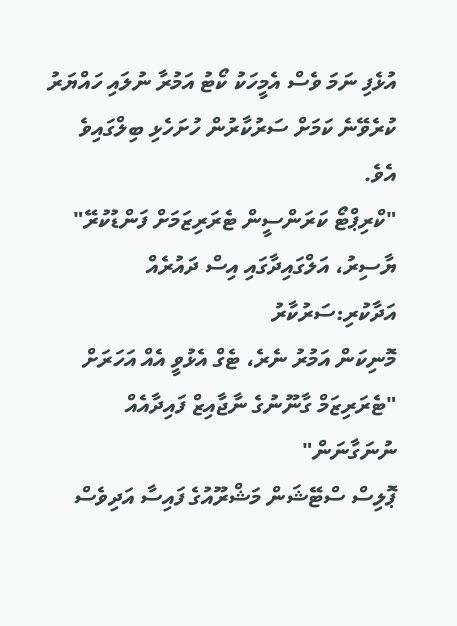އުޅެފި ނަމަ ވެސް އެމީހަކު ކޯޓު އަމުރާ ނުލައި ހައްޔަރު ކުރެވޭނެ ކަމަށް ސަރުކާރުން ހުށަހެޅި ބިލްގައިވެ އެވެ.
"ކްރިޕްޓޯ ކަރަންސީން ޓެރަރިޒަމަށް ފަންޑުކުރޭ"
ޔާސިރު، އަލްގައިދާގައި އިސް ދައުރެއް އަދާކުރި:ސަރުކާރު
މޮނިކަން އަމުރު ނެރެ، ޓެގް އެޅުވީ އެއް އަހަރަށް
"ޓެރަރިޒަމް ގާނޫނުގެ ނާޖާއިޒް ފައިދާއެއް ނުނަގާނަން"
ޕޮލިސް ސްޓޭޝަން މަޝްރޫއުގެ ފައިސާ އަދިވެސް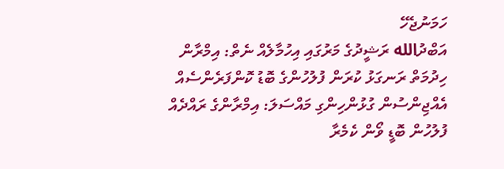ހަމަނުޖެހޭ
އަބްދުالله ރަޝީދުގެ މަރުގައި އިހުމާލެއް ނެތް: އިމްރާން
ހިދުމަތް ރަނގަޅު ކުރަން ފުލުހުންގެ ބޮޑު ކޮންފަރެންސެއް
އެއްޖިންސުން ގުޅުންހިންގި މައްސަލަ: އިމްރާންގެ ރައްދެއް
ފުލުހުން ބޮޑީ ވޯން ކެމެރާ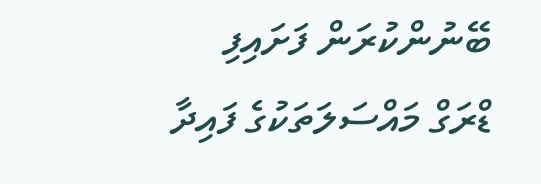ބޭނުންކުރަން ފަށައިފި
ޑްރަގް މައްސަލަތަކުގެ ފައިދާ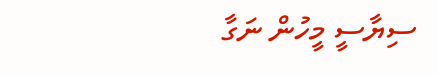ސިޔާސީ މީހުން ނަގާ